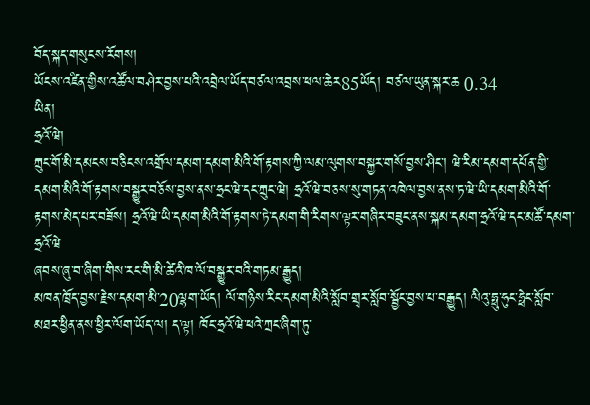བོད་སྐད་གསུངས་རོགས།
ཡོངས་འཛིན་གྱིས་འཚོལ་བཤེར་བྱས་པའི་འབྲེལ་ཡོད་བཙལ་འབྲས་ཕལ་ཆེར85ཡོད། བཙལ་ཡུན་སྐར་ཆ 0.34
ཡིན།
ཧྲའོ་ཝེ།
ཀྲུང་གོ་མི་དམངས་བཅིངས་འགྲོལ་དམག་དམག་མིའི་གོ་རྟགས་ཀྱི་ལམ་ལུགས་བསྐྱར་གསོ་བྱས་ཤིང་། ཝེ་རིམ་དམག་དཔོན་གྱི་དམག་མིའི་གོ་རྟགས་བསྒྱུར་བཅོས་བྱས་ནས་ཧྲང་ཝེ་དང་ཀྲུང་ཝེ། ཧྲའོ་ཝེ་བཅས་སུ་གཏན་འཁེལ་བྱས་ནས་ཏ་ཝེ་ཡི་དམག་མིའི་གོ་རྟགས་མེད་པར་བཟོས། ཧྲའོ་ཝེ་ཡི་དམག་མིའི་གོ་རྟགས་ཏེ་དམག་གི་རིགས་ལྟར་གཞིར་བཟུང་ནས་སྐམ་དམག་ཧྲའོ་ཝེ་དང་མཚོ་དམག་ཧྲའོ་ཝེ
ཞབས་ཞུ་བ་ཞིག་གིས་རང་གི་མི་ཚེའི་ཁ་ལོ་བསྒྱུར་བའི་གཏམ་རྒྱུད།
མཁན་ཁྲོད་བྱས་རྗེས་དམག་མི་20ལྷག་ཡོད། ལོ་གཉིས་རིང་དམག་མིའི་སློབ་གྲྭར་སློབ་སྦྱོང་བྱས་པ་བརྒྱུད། ལིའུ་ཧྥུ་ཧུང་ཧྥེང་སློབ་མཐར་ཕྱིན་ནས་ཕྱིར་ལོག་ཡོད་ལ། ད་ལྟ། ཁོང་ཧྲའོ་ཝེ་ཕའེ་ཀྲང་ཞིག་ཏུ་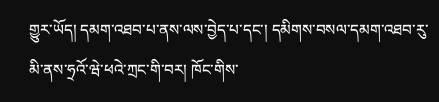གྱུར་ཡོད། དམག་འཐབ་པ་ནས་ལས་བྱེད་པ་དང་། དམིགས་བསལ་དམག་འཐབ་རུ་མི་ནས་ཧྲའོ་ཝེ་ཕའེ་ཀྲང་གི་བར། ཁོང་གིས་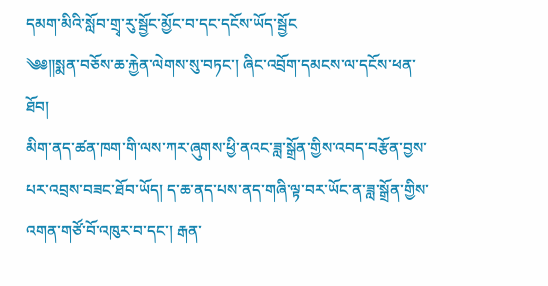དམག་མིའི་སློབ་གྲྭ་རུ་སྦྱོང་མྱོང་བ་དང་དངོས་ཡོད་སྦྱོང
༄༅༎སྨན་བཅོས་ཆ་རྐྱེན་ལེགས་སུ་བཏང་། ཞིང་འབྲོག་དམངས་ལ་དངོས་ཕན་ཐོབ།
མིག་ནད་ཚན་ཁག་གི་ལས་ཀར་ཞུགས་ཕྱི་ནའང་ཟླ་སྒྲོན་གྱིས་འབད་བརྩོན་བྱས་པར་འབྲས་བཟང་ཐོབ་ཡོད། ད་ཆ་ནད་པས་ནད་གཞི་ལྟ་བར་ཡོང་ན་ཟླ་སྒྲོན་གྱིས་འགན་གཙོ་བོ་འཁུར་བ་དང་། རྒན་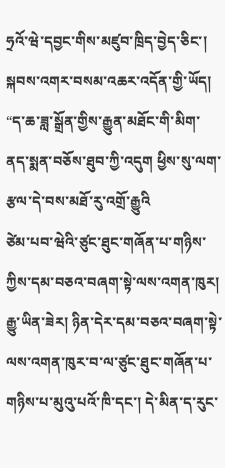ཧྲའོ་ཝེ་དབྱང་གིས་མཛུབ་ཁྲིད་བྱེད་ཅིང་། སྐབས་འགར་བསམ་འཆར་འདོན་གྱི་ཡོད། “ད་ཆ་ཟླ་སྒྲོན་གྱིས་རྒྱུན་མཐོང་གི་མིག་ནད་སྨན་བཅོས་ཐུབ་ཀྱི་འདུག ཕྱིས་སུ་ལག་རྩལ་དེ་བས་མཐོ་རུ་འགྲོ་རྒྱུའི
ཙེམ་པབ་ཝེའི་ཙུང་ཐུང་གཞོན་པ་གཉིས་ཀྱིས་དམ་བཅའ་བཞག་སྟེ་ལས་འགན་ཁུར།
རྒྱུ་ཡིན་ཟེར། ཉིན་དེར་དམ་བཅའ་བཞག་སྟེ་ལས་འགན་ཁུར་བ་ལ་ཙུང་ཐུང་གཞོན་པ་གཉིས་པ་མུའུ་པའོ་ཁི་དང་། དེ་མིན་ད་རུང་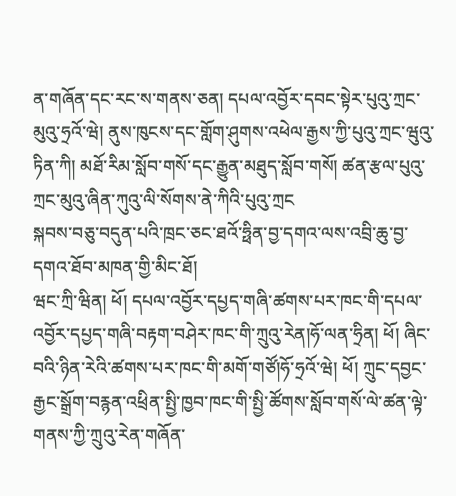ན་གཞོན་དང་རང་ས་གནས་ཅན། དཔལ་འབྱོར་དབང་སྟེར་པུའུ་ཀྲང་མུའུ་ཧྲའོ་ཝེ། ནུས་ཁུངས་དང་གློག་ཤུགས་འཕེལ་རྒྱས་ཀྱི་པུའུ་ཀྲང་ཝུའུ་ཏིན་ཀི། མཐོ་རིམ་སློབ་གསོ་དང་རྒྱུན་མཐུད་སློབ་གསོ། ཚན་རྩལ་པུའུ་ཀྲང་མུའུ་ཞིན་ཀུའུ་ལི་སོགས་ནེ་ཀིའི་པུའུ་ཀྲང
སྐབས་བཅུ་བདུན་པའི་ཁྲང་ཅང་ཐའོ་ཧྥིན་བྱ་དགའ་ལས་འབྲི་ཆུ་བྱ་དགའ་ཐོབ་མཁན་གྱི་མིང་ཐོ།
ཝང་ཀྲི་ཝིན། ཕོ། དཔལ་འབྱོར་དཔྱད་གཞི་ཚགས་པར་ཁང་གི་དཔལ་འབྱོར་དཔྱད་གཞི་བརྟག་བཤེར་ཁང་གི་ཀྲུའུ་རེན།ཧོ་ལན་ཧྲིན། ཕོ། ཞིང་བའི་ཉིན་རེའི་ཚགས་པར་ཁང་གི་མགོ་གཙོ།ཧོ་ཧྲའོ་ཝེ། ཕོ། ཀྲུང་དབྱང་རྒྱང་སྒྲོག་བརྙན་འཕྲིན་སྤྱི་ཁྱབ་ཁང་གི་སྤྱི་ཚོགས་སློབ་གསོ་ལེ་ཚན་ལྟེ་གནས་ཀྱི་ཀྲུའུ་རེན་གཞོན་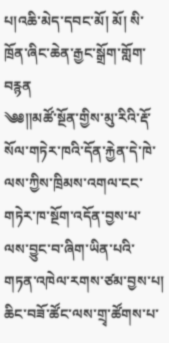པ།འཆི་མེད་དབང་མོ། མོ། སི་ཁྲོན་ཞིང་ཆེན་རྒྱང་སྒྲོག་གློག་བརྙན
༄༅༎མཚོ་སྔོན་གྱིས་མུ་རིའི་རྡོ་སོལ་གཏེར་ཁའི་དོན་རྐྱེན་དེ་ཁེ་ལས་ཀྱིས་ཁྲིམས་འགལ་ངང་གཏེར་ཁ་སྔོག་འདོན་བྱས་པ་ལས་བྱུང་བ་ཞིག་ཡིན་པའི་གཏན་འཁེལ་རགས་ཙམ་བྱས་པ།
ཆིང་བཟོ་ཚོང་ལས་གྲྭ་ཚོགས་པ་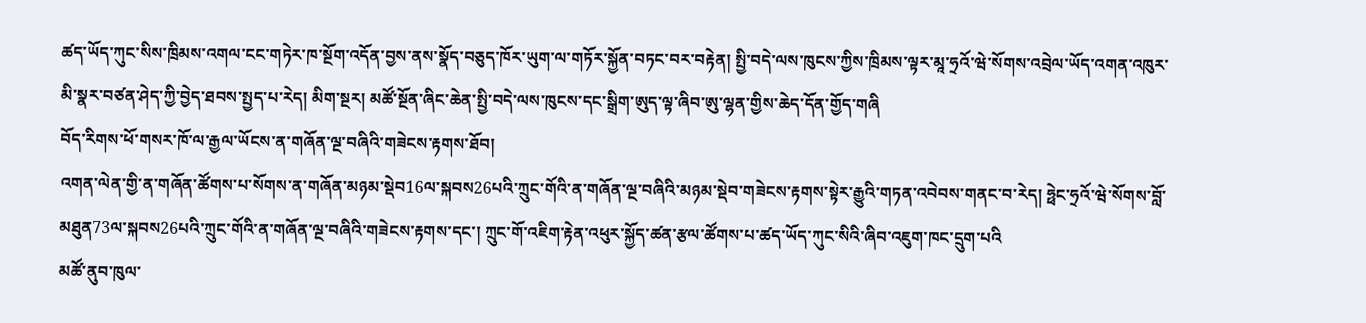ཚད་ཡོད་ཀུང་སིས་ཁྲིམས་འགལ་ངང་གཏེར་ཁ་སྔོག་འདོན་བྱས་ནས་སྣོད་བཅུད་ཁོར་ཡུག་ལ་གཏོར་སྐྱོན་བཏང་བར་བརྟེན། སྤྱི་བདེ་ལས་ཁུངས་ཀྱིས་ཁྲིམས་ལྟར་མཱ་ཧྲའོ་ཝེ་སོགས་འབྲེལ་ཡོད་འགན་འཁུར་མི་སྣར་བཙན་ཤེད་ཀྱི་བྱེད་ཐབས་སྤྱད་པ་རེད། མིག་སྔར། མཚོ་སྔོན་ཞིང་ཆེན་སྤྱི་བདེ་ལས་ཁུངས་དང་སྒྲིག་ཨུད་ལྟ་ཞིབ་ཨུ་ལྷན་གྱིས་ཆེད་དོན་གྱོད་གཞི
བོད་རིགས་ཕོ་གསར་ཁོ་ལ་རྒྱལ་ཡོངས་ན་གཞོན་ལྔ་བཞིའི་གཟེངས་རྟགས་ཐོབ།
འགན་ལེན་གྱི་ན་གཞོན་ཚོགས་པ་སོགས་ན་གཞོན་མཉམ་སྡེབ16ལ་སྐབས26པའི་ཀྲུང་གོའི་ན་གཞོན་ལྔ་བཞིའི་མཉམ་སྡེབ་གཟེངས་རྟགས་སྟེར་རྒྱུའི་གཏན་འབེབས་གནང་བ་རེད། ཧྥེང་ཧྲའོ་ཝེ་སོགས་བློ་མཐུན73ལ་སྐབས26པའི་ཀྲུང་གོའི་ན་གཞོན་ལྔ་བཞིའི་གཟེངས་རྟགས་དང་། ཀྲུང་གོ་འཇིག་རྟེན་འཕུར་སྐྱོད་ཚན་རྩལ་ཚོགས་པ་ཚད་ཡོད་ཀུང་སིའི་ཞིབ་འཇུག་ཁང་དྲུག་པའི
མཚོ་ནུབ་ཁུལ་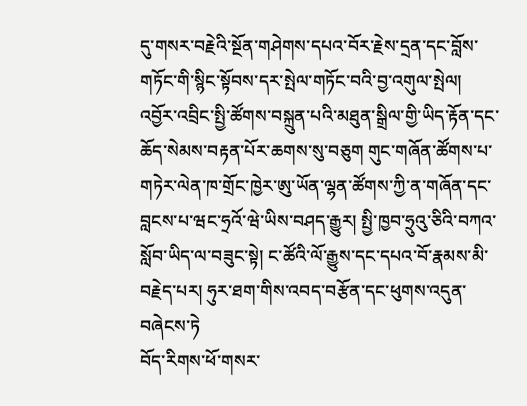དུ་གསར་བརྗེའི་སྔོན་གཤེགས་དཔའ་བོར་རྗེས་དྲན་དང་བློས་གཏོང་གི་སྙིང་སྟོབས་དར་སྤེལ་གཏོང་བའི་བྱ་འགུལ་སྤེལ།
འབྱོར་འབྲིང་སྤྱི་ཚོགས་བསྐྲུན་པའི་མཐུན་སྒྲིལ་གྱི་ཡིད་རྟོན་དང་ཆོད་སེམས་བརྟན་པོར་ཆགས་སུ་བཅུག གུང་གཞོན་ཚོགས་པ་གཏེར་ལེན་ཁ་གྲོང་ཁྱེར་ཨུ་ཡོན་ལྷན་ཚོགས་ཀྱི་ན་གཞོན་དང་བླངས་པ་ཝང་ཧྲའོ་ཝེ་ཡིས་བཤད་རྒྱུར། སྤྱི་ཁྱབ་ཧྲུའུ་ཅིའི་བཀའ་སློབ་ཡིད་ལ་བཟུང་སྟེ། ང་ཚོའི་ལོ་རྒྱུས་དང་དཔའ་བོ་རྣམས་མི་བརྗེད་པར། ཧུར་ཐག་གིས་འབད་བརྩོན་དང་ཕུགས་འདུན་བཞེངས་ཏེ
བོད་རིགས་ཕོ་གསར་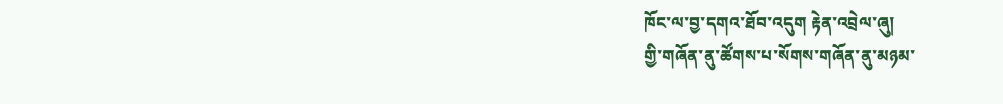ཁོང་ལ་བྱ་དགའ་ཐོབ་འདུག རྟེན་འབྲེལ་ཞུ།
གྱི་གཞོན་ནུ་ཚོགས་པ་སོགས་གཞོན་ནུ་མཉམ་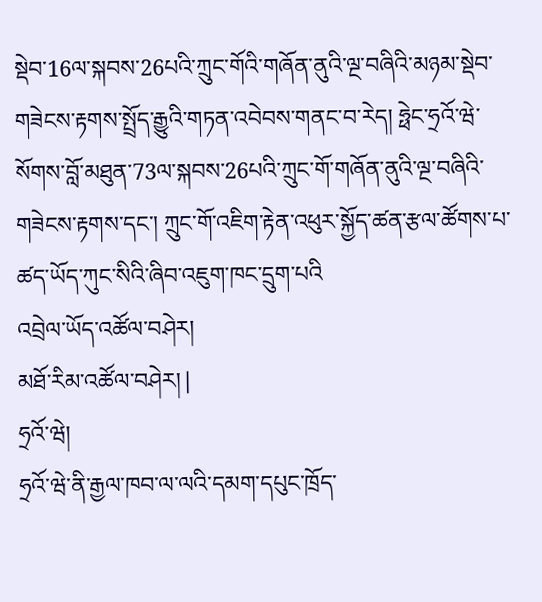སྡེབ་16ལ་སྐབས་26པའི་ཀྲུང་གོའི་གཞོན་ནུའི་ལྔ་བཞིའི་མཉམ་སྡེབ་གཟེངས་རྟགས་སྤྲོད་རྒྱུའི་གཏན་འབེབས་གནང་བ་རེད། ཧྥེང་ཧྲའོ་ཝེ་སོགས་བློ་མཐུན་73ལ་སྐབས་26པའི་ཀྲུང་གོ་གཞོན་ནུའི་ལྔ་བཞིའི་གཟེངས་རྟགས་དང་། ཀྲུང་གོ་འཇིག་རྟེན་འཕུར་སྐྱོད་ཚན་རྩལ་ཚོགས་པ་ཚད་ཡོད་ཀུང་སིའི་ཞིབ་འཇུག་ཁང་དྲུག་པའི
འབྲེལ་ཡོད་འཚོལ་བཤེར།
མཐོ་རིམ་འཚོལ་བཤེར། |
ཧྲའོ་ཝེ།
ཧྲའོ་ཝེ་ནི་རྒྱལ་ཁབ་ལ་ལའི་དམག་དཔུང་ཁྲོད་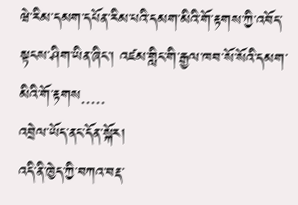ཝེ་རིམ་དམག་དཔོན་རིམ་པའི་དམག་མིའི་གོ་རྟགས་ཀྱི་འབོད་སྟངས་ཤིག་ཡིན་ཞིང་། འཛམ་གླིང་གི་རྒྱལ་ཁབ་སོ་སོའི་དམག་མིའི་གོ་རྟགས.....
འབྲེལ་ཡོད་ནང་དོན་སྐོར།
འདི་ནི་ཁྱེད་ཀྱི་བཀའ་བརྡ་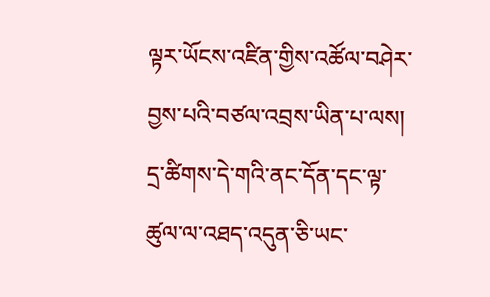ལྟར་ཡོངས་འཛིན་གྱིས་འཚོལ་བཤེར་བྱས་པའི་བཙལ་འབྲས་ཡིན་པ་ལས། དྲ་ཚིགས་དེ་གའི་ནང་དོན་དང་ལྟ་ཚུལ་ལ་འཐད་འདུན་ཅི་ཡང་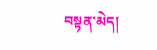བསྟན་མེད།